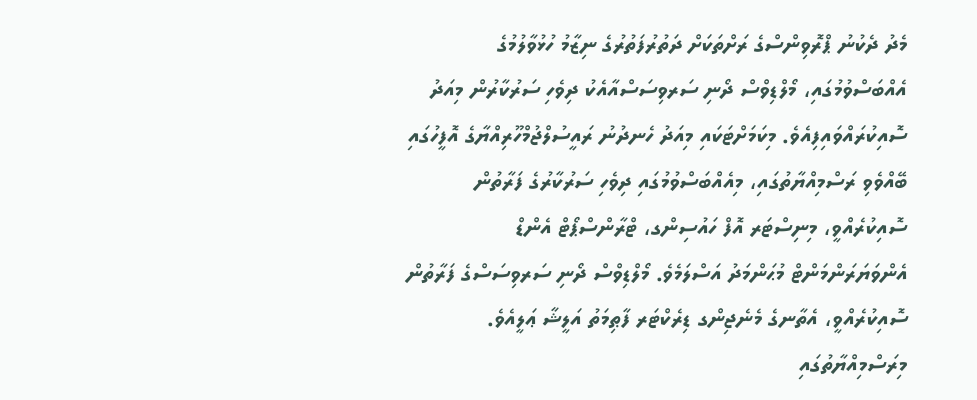މެދު ދެކުނު ޕްރޮވިންސްގެ ރަށްތަކަށް ދަތުރުފަތުރުގެ ނިޒާމު ހުޅުވާލުމުގެ އެއްބަސްވުމުގައި، މޯލްޑިވްސް ދޯނި ސަރވިސަސްއާއެކު ދިވެހި ސަރުކާރުން މިއަދު ސޮއިކުރައްވައިފިއެވެ. މިކަމަށްޓަކައި މިއަދު ހެނދުނު ރައީސުލްޖުމްހޫރިއްޔާގެ އޮފީހުގައި ބޭއްވެވި ރަސްމިއްޔާތުގައި، މިއެއްބަސްވުމުގައި ދިވެހި ސަރުކާރުގެ ފަރާތުން ސޮއިކުރެއްވީ، މިނިސްޓަރ އޮފް ހައުސިންގ، ޓްރާންސްޕޯޓް އެންޑް އެންވަޔަރަންމަންޓް މުޙަންމަދު އަސްލަމެވެ. މޯލްޑިވްސް ދޯނި ސަރވިސަސްގެ ފަރާތުން ސޮއިކުރެއްވީ، އެތާނގެ މެނެޖިންގ ޑިރެކްޓަރ ފާޠިމަތު އަލީޝާ ޢަލީއެވެ.
މިރަސްމިއްޔާތުގައި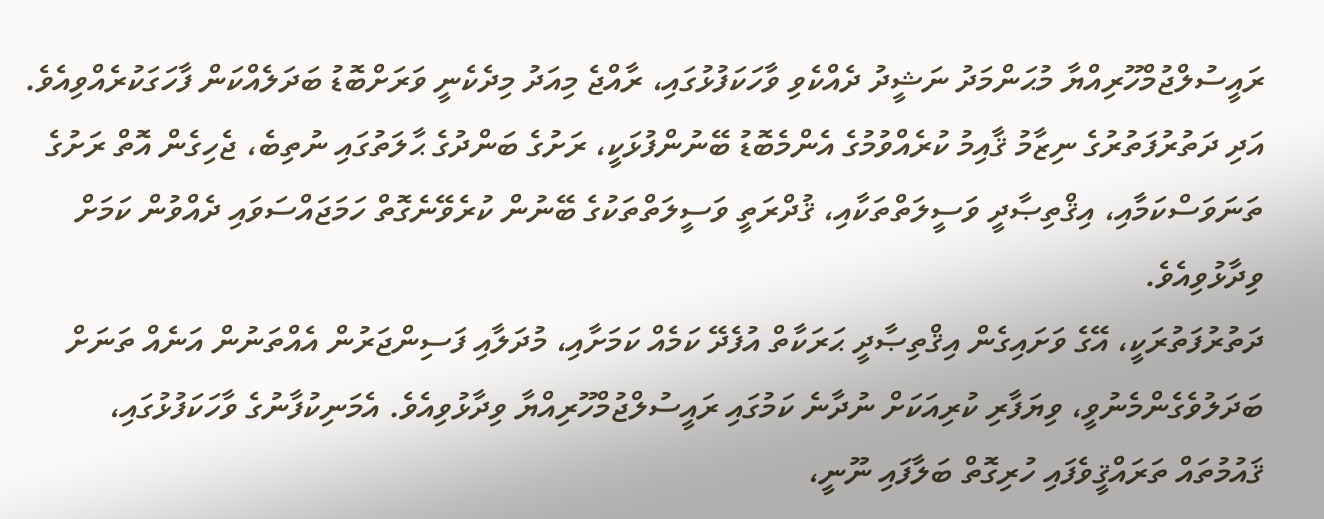ރައީސުލްޖުމްހޫރިއްޔާ މުޙަންމަދު ނަޝީދު ދެއްކެވި ވާހަކަފުޅުގައި، ރާއްޖެ މިއަދު މިދެކެނީ ވަރަށްބޮޑު ބަދަލެއްކަން ފާހަގަކުރެއްވިއެވެ. އަދި ދަތުރުފަތުރުގެ ނިޒާމު ޤާއިމު ކުރެއްވުމުގެ އެންމެބޮޑު ބޭނުންފުޅަކީ، ރަށުގެ ބަންދުގެ ޙާލަތުގައި ނުތިބެ، ޖެހިގެން އޮތް ރަށުގެ ތަނަވަސްކަމާއި، އިޤްތިޞާދީ ވަސީލަތްތަކާއި، ޤުދްރަތީ ވަސީލަތްތަކުގެ ބޭނުން ކުރެވޭނެގޮތް ހަމަޖައްސަވައި ދެއްވުން ކަމަށް ވިދާޅުވިއެވެ.
ދަތުރުފަތުރަކީ، އޭގެ ވަށައިގެން އިޤްތިޞާދީ ޙަރަކާތް އުފެދޭ ކަމެއް ކަމަށާއި، މުދަލާއި ފަސިންޖަރުން އެއްތަނުން އަނެއް ތަނަށް ބަދަލުވެގެންމެނުވީ، ވިޔަފާރި ކުރިއަކަށް ނުދާނެ ކަމުގައި ރައީސުލްޖުމްހޫރިއްޔާ ވިދާޅުވިއެވެ. އެމަނިކުފާނުގެ ވާހަކަފުޅުގައި، ޤައުމުތައް ތަރައްޤީވެފައި ހުރިގޮތް ބަލާފައި ނޫނީ،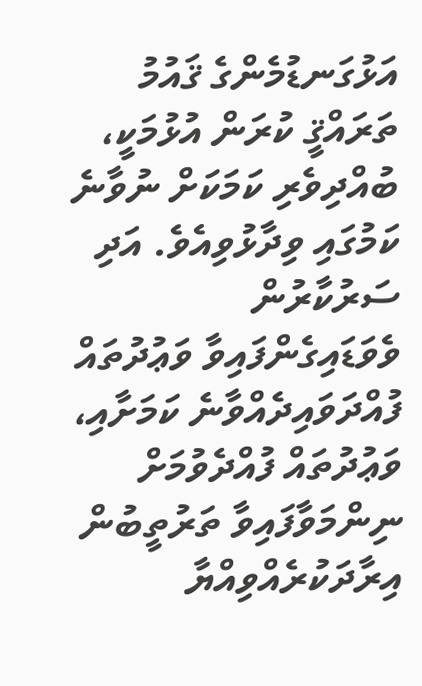އަޅުގަނޑުމެންގެ ޤައުމު ތަރައްޤީ ކުރަން އުޅުމަކީ، ބުއްދިވެރި ކަމަކަށް ނުވާނެ ކަމުގައި ވިދާޅުވިއެވެ. އަދި ސަރުކާރުން ވެވަޑައިގެންފައިވާ ވަޢުދުތައް ފުއްދަވައިދެއްވާނެ ކަމަށާއި، ވަޢުދުތައް ފުއްދެވުމަށް ނިންމަވާފައިވާ ތަރުތީބުން އިރާދަކުރެއްވިއްޔާ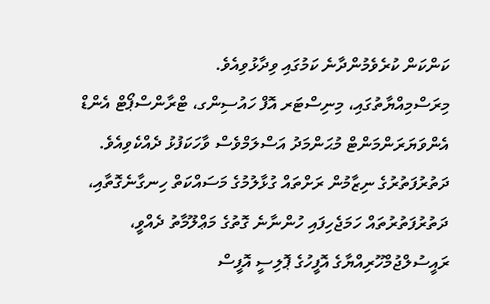ކަންކަން ކުރެވެމުންދާނެ ކަމުގައި ވިދާޅުވިއެވެ.
މިރަސްމިއްޔާތުގައި، މިނިސްޓަރ އޮފް ހައުސިންގ، ޓްރާންސްޕޯޓް އެންޑް އެންވަޔަރަންމަންޓް މުޙަންމަދު އަސްލަމްވެސް ވާހަކަފުޅު ދެއްކެވިއެވެ. ދަތުރުފަތުރުގެ ނިޒާމުން ރަށްތައް ގުޅާލުމުގެ މަސައްކަތް ހިނގާނެގޮތާއި، ދަތުރުފަތުރުތައް ހަމަޖެހިފައި ހުންނާނެ ގޮތުގެ މަޢްލޫމާތު ދެއްވީ، ރައީސުލްޖުމްހޫރިއްޔާގެ އޮފީހުގެ ޕޮލިސީ އޮފީސް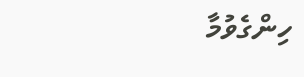ހިންގެވުމާ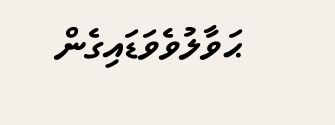ޙަވާލުވެވަޑައިގެން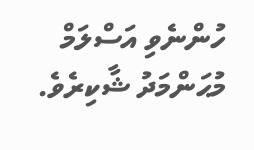ހުންނެވި އަސްލަމް މުޙަންމަދު ޝާކިރެވެ.